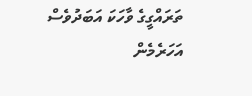ތަރައްގީގެ ވާހަކަ އަބަދުވެސް އަހަރެމެން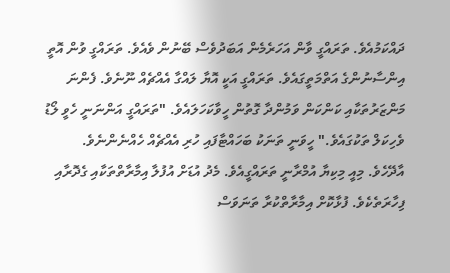ދައްކަމުއެވެ. ތަރައްގީ ވާން އަހަރެމެން އަބަދުވެސް ބޭނުން ވެއެވެ. ތަރައްގީ ވުން އޮތީ އިންސާނުންގެ އަތްމަތީގައެވެ. ތަރައްގީ އަކީ އޮޔާ ލައްގާ އެއްޗެއް ނޫނެވެ. ފެންނަ މަންޒަރުތަކާއި ކަންކަން ވަމުންދާ ގޮތުން ހީވާކަހަލައެވެ. "ތަރައްގީ އަންނަނީ ހެވީ ލޯޑު ވެހިކަލް ތަކުގައެވެ." ހީވަނީ ތަނަކު ބަހައްޓާފައި ހުރި އެއްޗެއް ހެއްނެންނެވެ.
އާދޭހެވެ. މިއީ މިކިޔާ އުމްރާނީ ތަރައްގީއެވެ. މެދު އުޑަށް އުފުލާ އިމާރާތްތަކާއި ގެދޮރާއި ފިހާރަތެކެވެ. ފުޅާކޮށް އިމާރާތްކުރާ ތަނަވަސް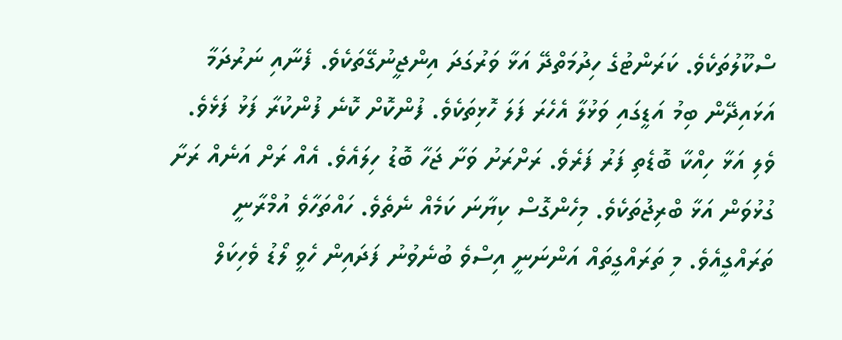ސްކޫލުތަކެވެ. ކަރަންޓުގެ ހިދުމަތްދޭ އަޅާ ވަރުގަދަ އިންޖީނުގޭތަކެވެ. ފެނާއި ނަރުދަމާ އަޅައިދޭން ބިމު އަޑީގައި ވަޅުލާ އެހެރަ ފަލަ ހޮޅިތަކެވެ. ފުންކޮށް ކޮނެ ފުންކުރާ ފަޅު ފަޅެވެ. ވެލި އަޅާ ހިއްކާ ބޮޑެތި ފަރު ފަރެވެ. ރަށްރަށު ވަށާ ޖަހާ ބޮޑު ހިލައެވެ. އެއް ރަށް އަނެއް ރަށާ ގުޅުވަން އަޅާ ބްރިޖުތަކެވެ. މިހެންގޮސް ކިޔާނަ ކަމެއް ނެތެވެ. ހައްތަހާވެ އުމްރާނީ ތަރައްގީއެވެ. މި ތަރައްގީތައް އަންނަނީ އިސްވެ ބުނެވުނު ފަދައިން ހެވީ ލޯޑު ވެހިކަލް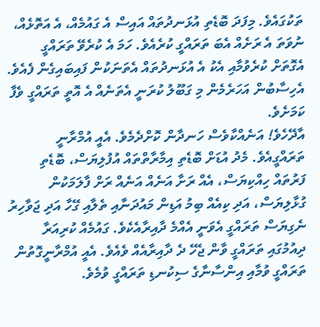ތަކުގައެވެ. މިފަދަ ބޮޑެތި އުޅަނދުތައް އައިސް އެ ގައުމެއް، އެ އަތޮޅެއް، ނުވަތަ އެ ރަށެއް އެބަ ތަރައްގީ ކުރެއެވެ. ހަމަ އެ ކުރެވޭ ތަރައްގީ އެގޮތަށް ކުރެވުމާއި އެކު އެ އުޅަނދުތައް އެތަނަކުން ފައިބައިގެން ފެއެވެ. އެހިސާބުން އަހަރެމެން މި ގަބޫލު ކުރަނީ އެތަނެއް އެ އޮތީ ތަރައްގީ ވެފާ ކަމަށެވެ.
އާދޭހެވެ! އަނެއްކާވެސް ހަނދާން ކޮށްދެމެވެ. އެއީ އުމްރާނީ ތަރައްގީއެވެ. މެދު އުޑަށް ބޮޑެތި އިމާރާތްތައް އުފުލިޔަސް، ބޮޑެތި ފަރުތައް ހިއްކިޔަސް، އެއް ރަށާ އަނެއް އަނެއް ރަށް ފާލަމަކުން ގުޅާލިޔަސް، އަދި ކިއެއް ބިމު އަޑިން މައުދަނާއި ތެލާއި ގޭހާ އަދި ޖަވާހިރު ނެގިޔަސް ތަރައްގީ އެވަނީ އެއްމެ ދާއިރާއެކެވެ. ގައުމެއް ކުރިއަރާ ދިއުމުގައި ތަރައްގީ ވާން ޖެހޭ ދެ ދާއިރާއެއް ވެއެވެ. އެއީ އުމްރާނީގޮތުން ތަރައްގީ ވުމާއި އިންސާނާގެ ސިކުނޑި ތަރައްގީ ވުމެވެ.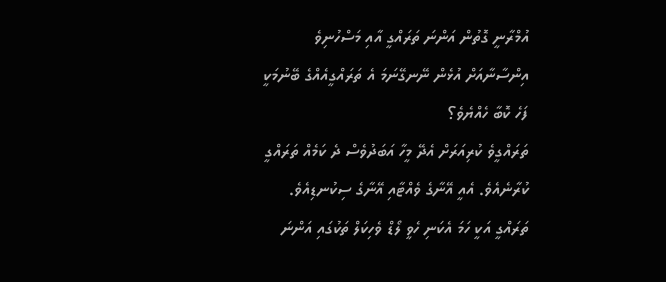އުމްރާނީ ގޮތުން އަންނަ ތަރައްގީ އާއި މަސްހުނިވެ އިންސާނާއަށް އުޅެން ނޭނގޭނަމަ އެ ތަރައްގީއެއްގެ ބޭނުމަކީ ފަހެ ކޮބާ ހެއްޔެވެ؟
ތަރައްގީވެ ކުރިއަރަށް އެދޭ މީހާ އަބަދުވެސް ދެ ކަމެއް ތަރައްގީ ކުރާނެއެވެ. އެއީ އޭނާގެ ވެއްޓާއި އޭނާގެ ސިކުނޑިއެވެ. ތަރައްގީ އަކީ ހަމަ އެކަނި ހެވީ ލޯޑް ވެހިކަލް ތަކުގައި އަންނަ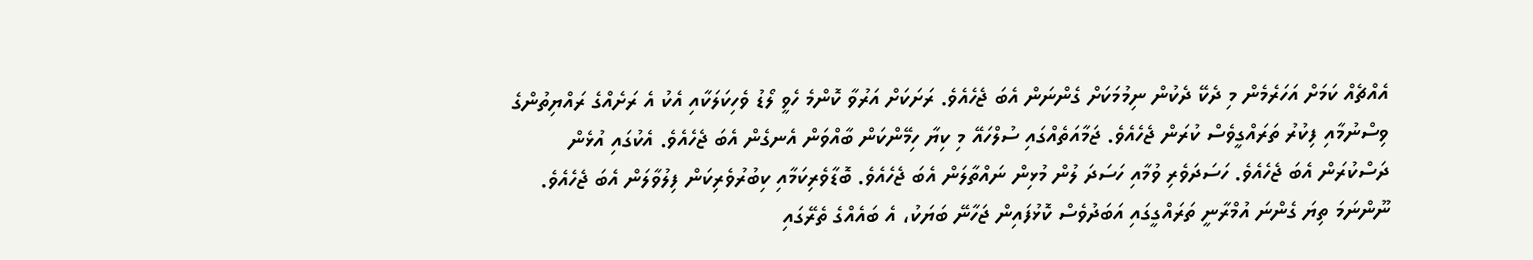އެއްޗެއް ކަމަށް އަހަރެމެން މި ދެކޭ ދެކުން ނިމުމަކަށް ގެންނަން އެބަ ޖެހެއެވެ. ރަށަކަށް އަރުވާ ކޮންމެ ހެވީ ލޯޑު ވެހިކަލަކާއި އެކު އެ ރަށެއްގެ ރައްޔިތުންގެ ވިސްނުމާއި ފިކުރު ތަރައްގީވެސް ކުރަން ޖެހެއެވެ. ޖަމާއަތެއްގައި ސުލްހައޭ މި ކިޔާ ހިމޭންކަން ބާއްވަން އެނގެން އެބަ ޖެހެއެވެ. އެކުގައި އުޅެން ދަސްކުރަން އެބަ ޖެހެއެވެ. ހަސަދަވެރި ވުމާއި ހަސަދަ ލުން މުޅިން ނައްތާލަން އެބަ ޖެހެއެވެ. ބޮޑާވެރިކަމާއި ކިބުރުވެރިކަން ފިލުވާލަން އެބަ ޖެހެއެވެ. ނޫންނަމަ ތިޔަ ގެންނަ އުމްރާނީ ތަރައްގީގައި އަބަދުވެސް ކޮޅުފައިން ޖަހާނޭ ބަޔަކު، އެ ބައެއްގެ ތެރޭގައި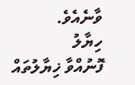ވާނެއެވެ.
ހިޔާލު
ފޮނުއްވާ ޚިޔާލުތައް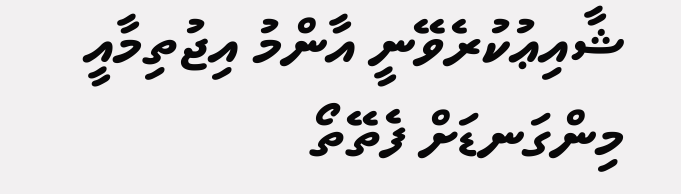ޝާއިޢުކުރެވޭނީ އާންމު އިޖުތިމާއީ މިންގަނޑަށް ފެތޭތޯ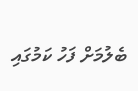ބެލުމަށް ފަހު ކަމުގައި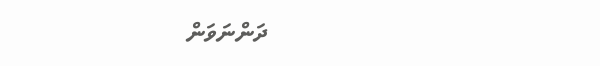ދަންނަވަން